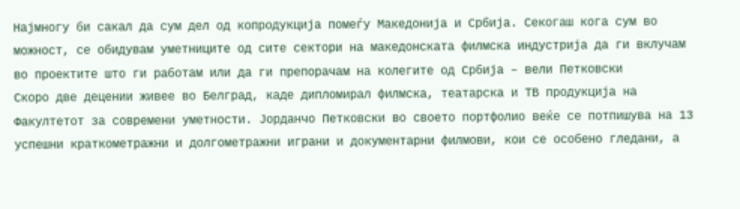Најмногу би сакал да сум дел од копродукција помеѓу Македонија и Србија. Секогаш кога сум во можност, се обидувам уметниците од сите сектори на македонската филмска индустрија да ги вклучам во проектите што ги работам или да ги препорачам на колегите од Србија – вели Петковски
Скоро две децении живее во Белград, каде дипломирал филмска, театарска и ТВ продукција на Факултетот за современи уметности. Јорданчо Петковски во своето портфолио веќе се потпишува на 13 успешни краткометражни и долгометражни играни и документарни филмови, кои се особено гледани, а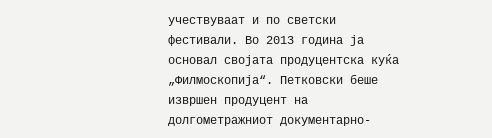учествуваат и по светски фестивали. Во 2013 година ја основал својата продуцентска куќа „Филмоскопија“. Петковски беше извршен продуцент на долгометражниот документарно-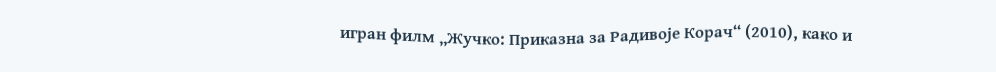игран филм „Жучко: Приказна за Радивоје Корач“ (2010), како и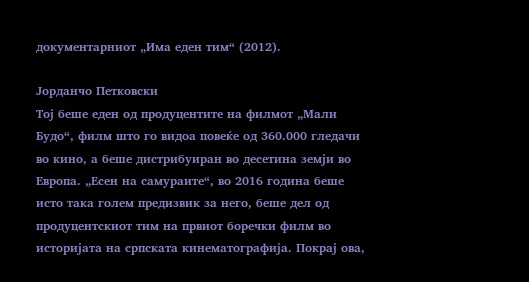документарниот „Има еден тим“ (2012).

Јорданчо Петковски
Тој беше еден од продуцентите на филмот „Мали Будо“, филм што го видоа повеќе од 360.000 гледачи во кино, а беше дистрибуиран во десетина земји во Европа. „Есен на самураите“, во 2016 година беше исто така голем предизвик за него, беше дел од продуцентскиот тим на првиот боречки филм во историјата на српската кинематографија. Покрај ова,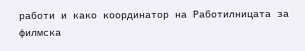работи и како координатор на Работилницата за филмска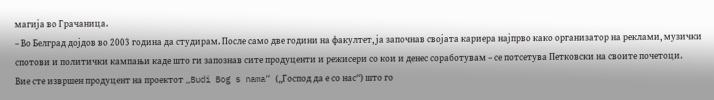магија во Грачаница.
– Во Белград дојдов во 2003 година да студирам. После само две години на факултет, ја започнав својата кариера најпрво како организатор на реклами, музички спотови и политички кампањи каде што ги запознав сите продуценти и режисери со кои и денес соработувам – се потсетува Петковски на своите почетоци.
Вие сте извршен продуцент на проектот „Budi Bog s nama“ („Господ да е со нас“) што го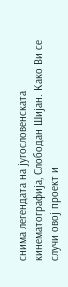снима легендата на југословенската кинематографија, Слободан Шијан. Како Ви се случи овој проект и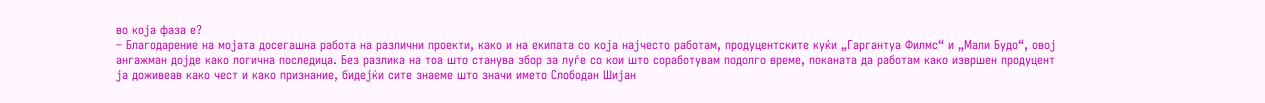во која фаза е?
– Благодарение на мојата досегашна работа на различни проекти, како и на екипата со која најчесто работам, продуцентските куќи „Гаргантуа Филмс“ и „Мали Будо“, овој ангажман дојде како логична последица. Без разлика на тоа што станува збор за луѓе со кои што соработувам подолго време, поканата да работам како извршен продуцент ја доживеав како чест и како признание, бидејќи сите знаеме што значи името Слободан Шијан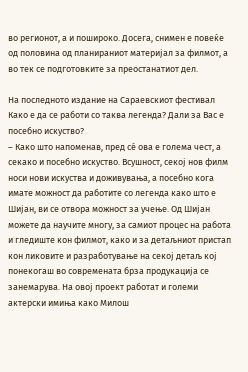во регионот, а и пошироко. Досега, снимен е повеќе од половина од планираниот материјал за филмот, а во тек се подготовките за преостанатиот дел.

На последното издание на Сараевскиот фестивал
Како е да се работи со таква легенда? Дали за Вас е посебно искуство?
– Како што напоменав, пред сé ова е голема чест, а секако и посебно искуство. Всушност, секој нов филм носи нови искуства и доживувања, а посебно кога имате можност да работите со легенда како што е Шијан, ви се отвора можност за учење. Од Шијан можете да научите многу, за самиот процес на работа и гледиште кон филмот, како и за детаљниот пристап кон ликовите и разработување на секој детаљ кој понекогаш во современата брза продукација се занемарува. На овој проект работат и големи актерски имиња како Милош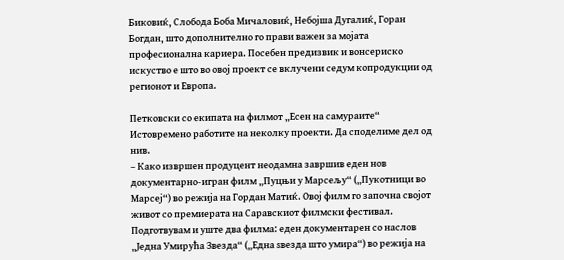Биковиќ, Слобода Боба Мичаловиќ, Небојша Дугалиќ, Горан Богдан, што дополнително го прави важен за мојата професионална кариера. Посебен предизвик и вонсериско искуство е што во овој проект се вклучени седум копродукции од регионот и Европа.

Петковски со екипата на филмот „Есен на самураите“
Истовремено работите на неколку проекти. Да споделиме дел од нив.
– Како извршен продуцент неодамна завршив еден нов документарно-игран филм „Пуцњи у Марсељу“ („Пукотници во Марсеј“) во режија на Гордан Матиќ. Овој филм го започна својот живот со премиерата на Саравскиот филмски фестивал. Подготвувам и уште два филма: eден документарен со наслов „Једна Умирућа Звезда“ („Една ѕвезда што умира“) во режија на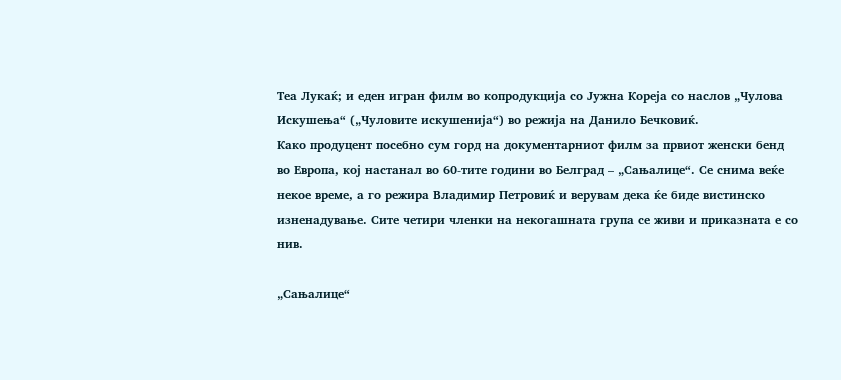Теа Лукаќ; и еден игран филм во копродукција со Јужна Кореја со наслов „Чулова Искушења“ („Чуловите искушенија“) во режија на Данило Бечковиќ.
Како продуцент посебно сум горд на документарниот филм за првиот женски бенд во Европа, кој настанал во 60-тите години во Белград – „Сањалице“. Се снима веќе некое време, а го режира Владимир Петровиќ и верувам дека ќе биде вистинско изненадување. Сите четири членки на некогашната група се живи и приказната е со нив.

„Сањалице“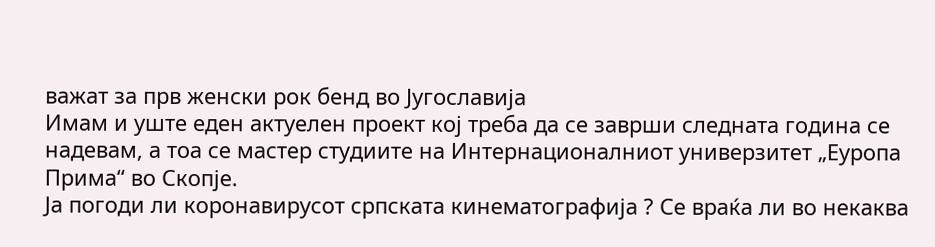важат за прв женски рок бенд во Југославија
Имам и уште еден актуелен проект кој треба да се заврши следната година се надевам, а тоа се мастер студиите на Интернационалниот универзитет „Еуропа Прима“ во Скопје.
Ја погоди ли коронавирусот српската кинематографија ? Се враќа ли во некаква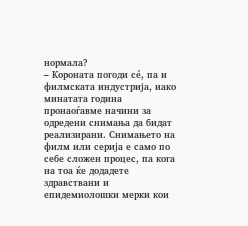нормала?
– Короната погоди сé, па и филмската индустрија, иако минатата година пронаоѓавме начини за одредени снимања да бидат реализирани. Снимањето на филм или серија е само по себе сложен процес, па кога на тоа ќе додадете здравствани и епидемиолошки мерки кои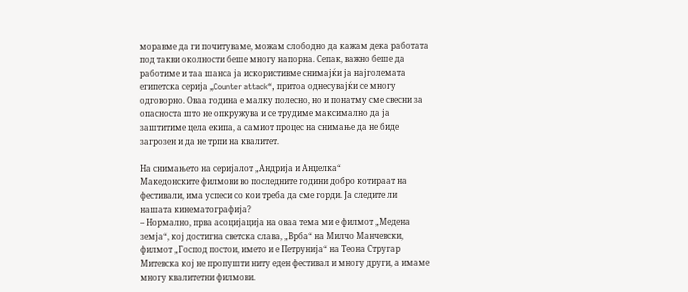моравме да ги почитуваме, можам слободно да кажам дека работата под такви околности беше многу напорна. Сепак, важно беше да работиме и таа шанса ја искористивме снимајќи ја најголемата египетска серија „Counter attack“, притоа однесувајќи се многу одговорно. Оваа година е малку полесно, но и понатму сме свесни за опасноста што не опкружува и се трудиме максимално да ја заштитиме цела екипа, а самиот процес на снимање да не биде загрозен и да не трпи на квалитет.

На снимањето на серијалот „Андрија и Анџелка“
Македонските филмови во последните години добро котираат на фестивали, има успеси со кои треба да сме горди. Ја следите ли нашата кинематографија?
– Нормално, прва асоцијација на оваа тема ми е филмот „Медена земја“, кој достигна светска слава, „Врба“ на Милчо Манчевски, филмот „Господ постои, името и е Петрунија“ на Теона Стругар Митевска кој не пропушти ниту еден фестивал и многу други, а имаме многу квалитетни филмови.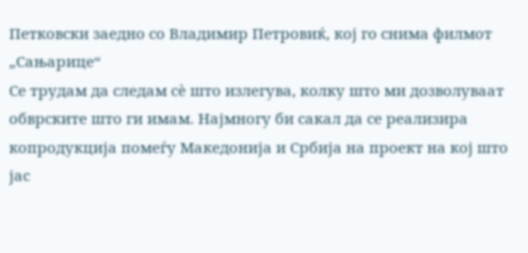Петковски заедно со Владимир Петровиќ, кој го снима филмот „Сањарице“
Се трудам да следам сè што излегува, колку што ми дозволуваат обврските што ги имам. Најмногу би сакал да се реализира копродукција помеѓу Македонија и Србија на проект на кој што јас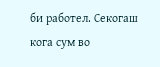би работел. Секогаш кога сум во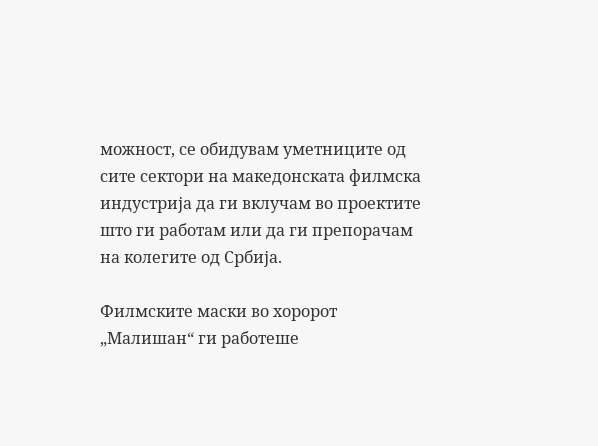можност, се обидувам уметниците од сите сектори на македонската филмска индустрија да ги вклучам во проектите што ги работам или да ги препорачам на колегите од Србија.

Филмските маски во хоророт „Малишан“ ги работеше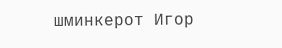шминкерот Игор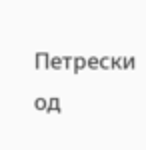Петрески од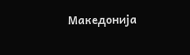Македонија